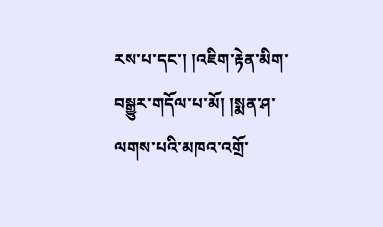རས་པ་དང་། །འཇིག་རྟེན་མིག་བསྒྱུར་གདོལ་པ་མོ། །སྨན་ཤ་ལགས་པའི་མཁའ་འགྲོ་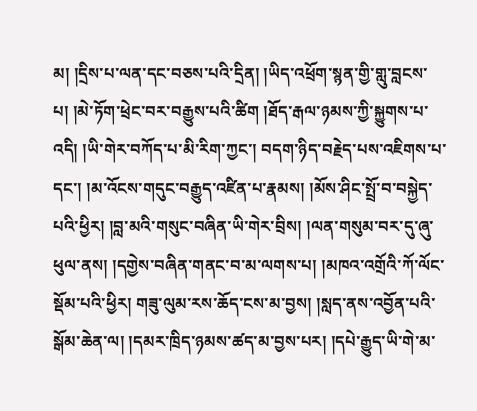མ། །དྲིས་པ་ལན་དང་བཅས་པའི་དྲིན། །ཡིད་འཕྲོག་སྙན་གྱི་གླུ་བླངས་པ། །མེ་ཏོག་ཕྲེང་བར་བརྒྱུས་པའི་ཚིག །ཐོད་རྒལ་ཉམས་ཀྱི་སྐྱུགས་པ་འདི། །ཡི་གེར་བཀོད་པ་མི་རིག་ཀྱང་། བདག་ཉིད་བརྗེད་པས་འཇིགས་པ་དང་། །མ་འོངས་གདུང་བརྒྱུད་འཛིན་པ་རྣམས། །མོས་ཤིང་སྤྲོ་བ་བསྐྱེད་པའི་ཕྱིར། །བླ་མའི་གསུང་བཞིན་ཡི་གེར་བྲིས། །ལན་གསུམ་བར་དུ་ཞུ་ཕུལ་ནས། །དགྱེས་བཞིན་གནང་བ་མ་ལགས་པ། །མཁའ་འགྲོའི་ཀོ་ལོང་སྡོམ་པའི་ཕྱིར། གཟུ་ལུམ་རས་ཆོད་ངས་མ་བྱས། །སླད་ནས་འབྱོན་པའི་སྒོམ་ཆེན་ལ། །དམར་ཁྲིད་ཉམས་ཚད་མ་བྱས་པར། །དཔེ་རྒྱུད་ཡི་གེ་མ་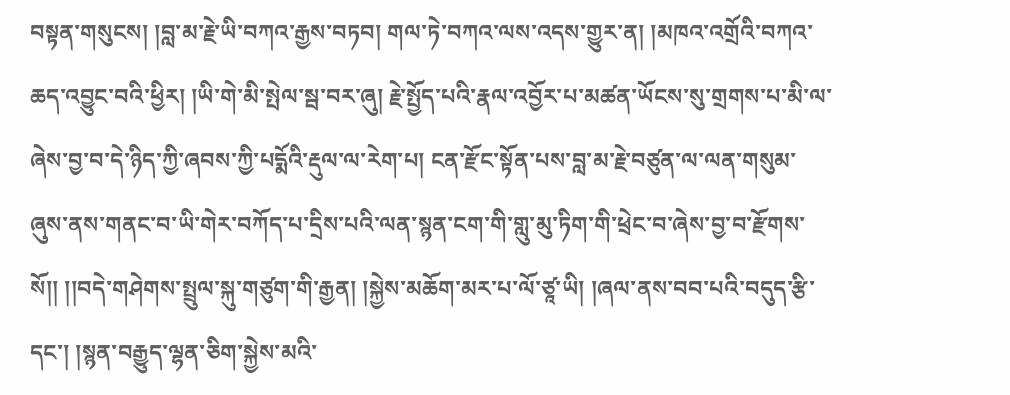བསྟན་གསུངས། །བླ་མ་རྗེ་ཡི་བཀའ་རྒྱས་བཏབ། གལ་ཏེ་བཀའ་ལས་འདས་གྱུར་ན། །མཁའ་འགྲོའི་བཀའ་ཆད་འབྱུང་བའི་ཕྱིར། །ཡི་གེ་མི་སྤེལ་སྦ་བར་ཞུ། རྗེ་སྤྱོད་པའི་རྣལ་འབྱོར་པ་མཚན་ཡོངས་སུ་གྲགས་པ་མི་ལ་ཞེས་བྱ་བ་དེ་ཉིད་ཀྱི་ཞབས་ཀྱི་པདྨོའི་རྡུལ་ལ་རེག་པ། ངན་རྫོང་སྟོན་པས་བླ་མ་རྗེ་བཙུན་ལ་ལན་གསུམ་ཞུས་ནས་གནང་བ་ཡི་གེར་བཀོད་པ་དྲིས་པའི་ལན་སྙན་ངག་གི་གླུ་མུ་ཏིག་གི་ཕྲེང་བ་ཞེས་བྱ་བ་རྫོགས་སོ།། །།བདེ་གཤེགས་སྤྲུལ་སྐུ་གཙུག་གི་རྒྱན། །སྐྱེས་མཆོག་མར་པ་ལོ་ཙཱ་ཡི། །ཞལ་ནས་བབ་པའི་བདུད་རྩི་དང་། །སྙན་བརྒྱུད་ལྷན་ཅིག་སྐྱེས་མའི་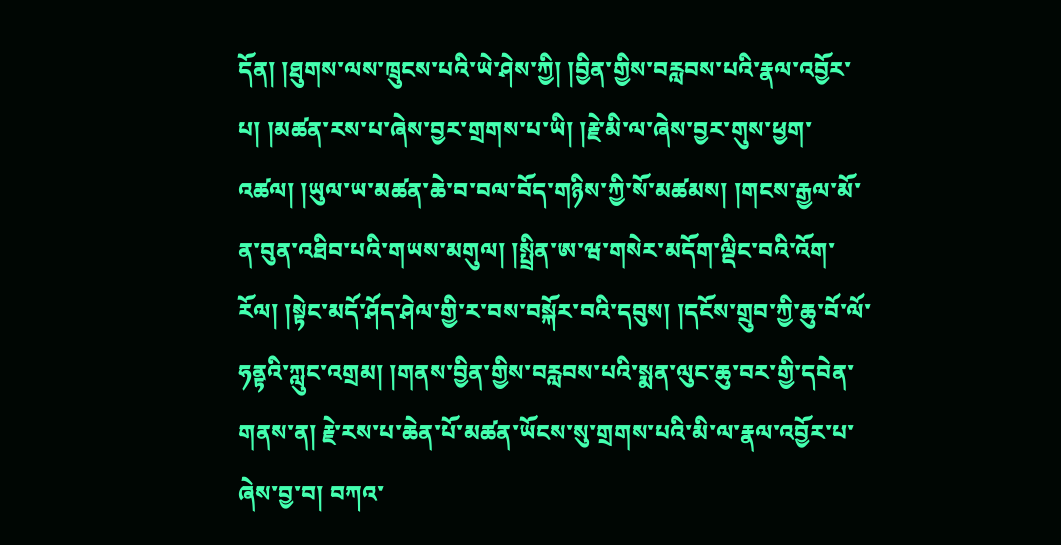དོན། །ཐུགས་ལས་ཁྲུངས་པའི་ཡེ་ཤེས་ཀྱི། །བྱིན་གྱིས་བརླབས་པའི་རྣལ་འབྱོར་པ། །མཚན་རས་པ་ཞེས་བྱར་གྲགས་པ་ཡི། །རྗེ་མི་ལ་ཞེས་བྱར་གུས་ཕྱག་འཚལ། །ཡུལ་ཡ་མཚན་ཆེ་བ་བལ་བོད་གཉིས་ཀྱི་སོ་མཚམས། །གངས་རྒྱལ་མོ་ན་བུན་འཐིབ་པའི་གཡས་མགུལ། །སྤྲིན་ཨ་ཝ་གསེར་མདོག་ལྡིང་བའི་འོག་རོལ། །སྟེང་མདོ་ཤོད་ཤེལ་གྱི་ར་བས་བསྐོར་བའི་དབུས། །དངོས་གྲུབ་ཀྱི་ཆུ་བོ་ལོ་ཧནྟའི་ཀླུང་འགྲམ། །གནས་བྱིན་གྱིས་བརླབས་པའི་སྨན་ལུང་ཆུ་བར་གྱི་དབེན་གནས་ན། རྗེ་རས་པ་ཆེན་པོ་མཚན་ཡོངས་སུ་གྲགས་པའི་མི་ལ་རྣལ་འབྱོར་པ་ཞེས་བྱ་བ། བཀའ་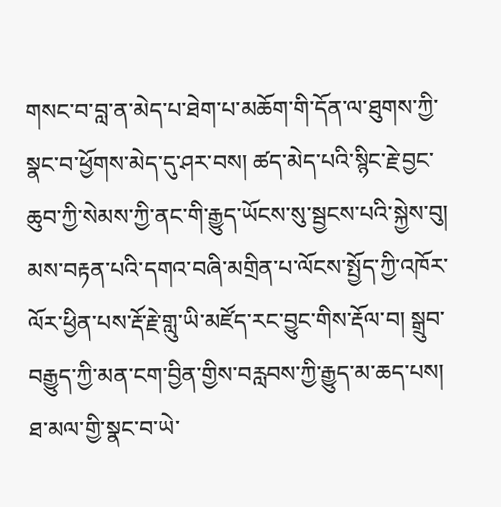གསང་བ་བླ་ན་མེད་པ་ཐེག་པ་མཆོག་གི་དོན་ལ་ཐུགས་ཀྱི་སྣང་བ་ཕྱོགས་མེད་དུ་ཤར་བས། ཚད་མེད་པའི་སྙིང་རྗེ་བྱང་ཆུབ་ཀྱི་སེམས་ཀྱི་ནང་གི་རྒྱུད་ཡོངས་སུ་སྦྱངས་པའི་སྐྱེས་བུ། མས་བརྟན་པའི་དགའ་བཞི་མགྲིན་པ་ལོངས་སྤྱོད་ཀྱི་འཁོར་ལོར་ཕྱིན་པས་རྡོ་རྗེ་གླུ་ཡི་མཛོད་རང་བྱུང་གིས་རྡོལ་བ། སྒྲུབ་བརྒྱུད་ཀྱི་མན་ངག་བྱིན་གྱིས་བརླབས་ཀྱི་རྒྱུད་མ་ཆད་པས། ཐ་མལ་གྱི་སྣང་བ་ཡེ་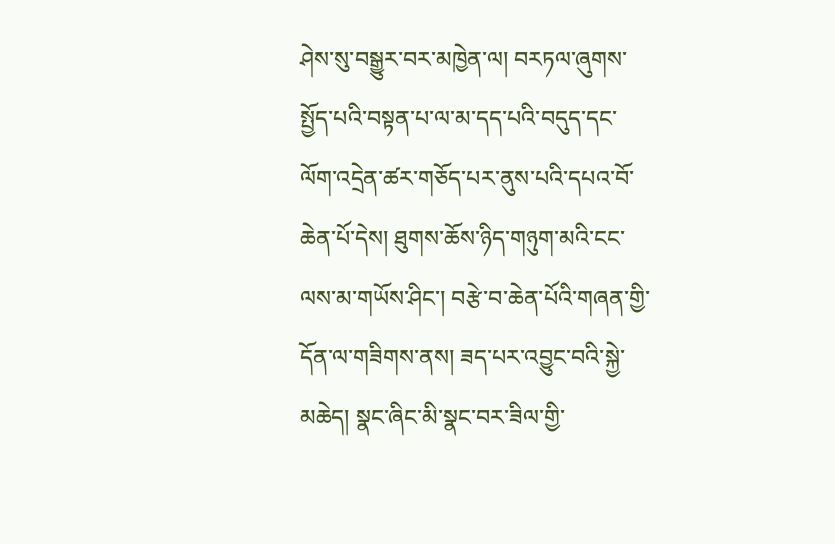ཤེས་སུ་བསྒྱུར་བར་མཁྱེན་ལ། བརཏལ་ཞུགས་སྤྱོད་པའི་བསྟན་པ་ལ་མ་དད་པའི་བདུད་དང་ལོག་འདྲེན་ཚར་གཅོད་པར་ནུས་པའི་དཔའ་བོ་ཆེན་པོ་དེས། ཐུགས་ཆོས་ཉིད་གཉུག་མའི་ངང་ལས་མ་གཡོས་ཤིང་། བརྩེ་བ་ཆེན་པོའི་གཞན་གྱི་དོན་ལ་གཟིགས་ནས། ཟད་པར་འབྱུང་བའི་སྐྱེ་མཆེད། སྣང་ཞིང་མི་སྣང་བར་ཟིལ་གྱི་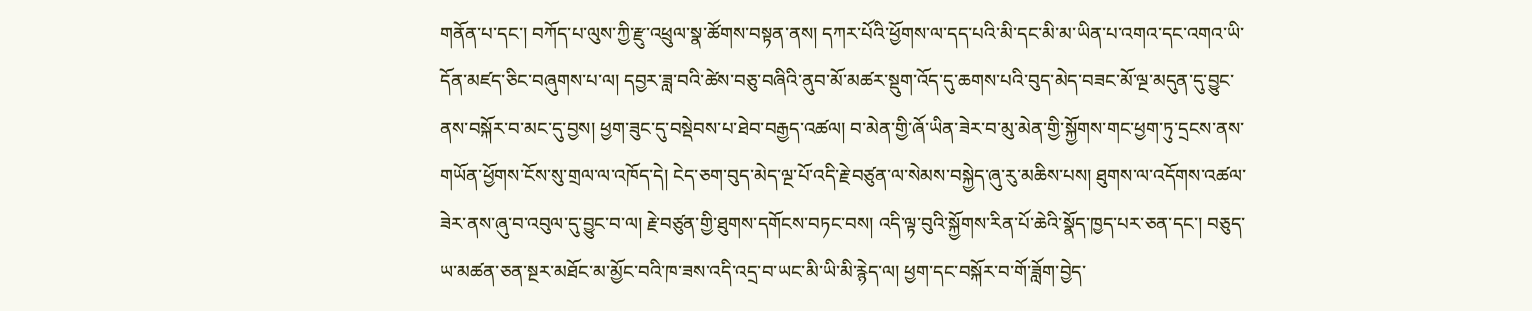གནོན་པ་དང་། བཀོད་པ་ལུས་ཀྱི་རྫུ་འཕྲུལ་སྣ་ཚོགས་བསྟན་ནས། དཀར་པོའི་ཕྱོགས་ལ་དད་པའི་མི་དང་མི་མ་ཡིན་པ་འགའ་དང་འགའ་ཡི་དོན་མཛད་ཅིང་བཞུགས་པ་ལ། དབྱར་ཟླ་བའི་ཚེས་བཅུ་བཞིའི་ནུབ་མོ་མཚར་སྡུག་འོད་དུ་ཆགས་པའི་བུད་མེད་བཟང་མོ་ལྔ་མདུན་དུ་བྱུང་ནས་བསྐོར་བ་མང་དུ་བྱས། ཕྱག་ཟུང་དུ་བསྡེབས་པ་ཐེབ་བརྒྱད་འཚལ། བ་མེན་གྱི་ཞོ་ཡིན་ཟེར་བ་མུ་མེན་གྱི་སྐྱོགས་གང་ཕྱག་ཏུ་དྲངས་ནས་གཡོན་ཕྱོགས་ངོས་སུ་གྲལ་ལ་འཁོད་དེ། ངེད་ཅག་བུད་མེད་ལྔ་པོ་འདི་རྗེ་བཙུན་ལ་སེམས་བསྐྱེད་ཞུ་རུ་མཆིས་པས། ཐུགས་ལ་འདོགས་འཚལ་ཟེར་ནས་ཞུ་བ་འབུལ་དུ་བྱུང་བ་ལ། རྗེ་བཙུན་གྱི་ཐུགས་དགོངས་བཏང་བས། འདི་ལྟ་བུའི་སྐྱོགས་རིན་པོ་ཆེའི་སྣོད་ཁྱད་པར་ཅན་དང་། བཅུད་ཡ་མཚན་ཅན་སྔར་མཐོང་མ་མྱོང་བའི་ཁ་ཟས་འདི་འདྲ་བ་ཡང་མི་ཡི་མི་རྙེད་ལ། ཕྱག་དང་བསྐོར་བ་གོ་ཟློག་བྱེད་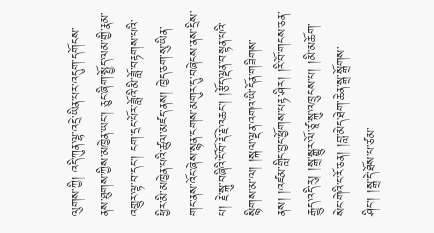ལུགས་ཀྱི། འདི་ཀུན་ལྷ་འདྲེ་ཡིན་པར་འདུག་དགོངས་ནས་ཐུགས་ཀྱིས་མཁྱེན་ཡང་། ཅུང་ཞིག་སྤྱོད་ལམ་གྱི་རྣམ་འགྱུར་ལྟ་བ་དང་། ངག་དྲང་པོར་ཟློའི་མི་ཟློ་བརྟགས་པའི་ཕྱིར་མི་མཁྱེན་པའི་ཚུལ་མཛད་ནས། ཁྱེད་ཅག་སུ་ཡིན་གང་ནས་འོང་ཞེས་སྙན་ངགས་མགུར་དུ་བཞེངས་ནས་དྲིས་པ། རྗེ་སྐུ་བཞིའི་ངོ་བོ་རྡོ་རྗེ་འཆང་། །རྩོད་ལྡན་བསྟན་པའི་སྙིགས་མ་ལ། །སྐལ་ལྡན་འགའ་ཡི་དོན་གཟིགས་ནས། །འཛམ་གླིང་བྱང་ཕྱོགས་པརྟ་ཤིར། །རི་བོ་གངས་ཅན་རྒྱུད་འདི་རུ། །སྒྲ་སྒྱུར་ལོ་ཙཱ་སྐུ་འཁྲུངས་པ། །མི་མཆོག་སེང་གེའི་ང་རོ་ཅན། །བླ་མེད་ཐེག་ཆེན་སྒྲ་སྒྲོགས་ཤིང་། །སྒྲ་དེ་ཐོས་པ་ཙམ་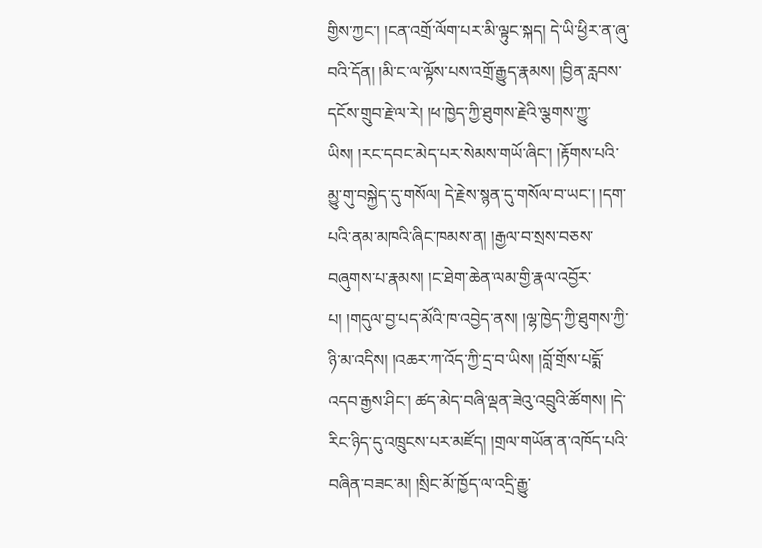གྱིས་ཀྱང་། །ངན་འགྲོ་ལོག་པར་མི་ལྟུང་སྐད། དེ་ཡི་ཕྱིར་ན་ཞུ་བའི་དོན། །མི་ང་ལ་ལྟོས་པས་འགྲོ་རྒྱུད་རྣམས། །བྱིན་རླབས་དངོས་གྲུབ་རྗེ་ལ་རེ། །ཕ་ཁྱེད་ཀྱི་ཐུགས་རྗེའི་ལྕགས་ཀྱུ་ཡིས། །རང་དབང་མེད་པར་སེམས་གཡོ་ཞིང་། །རྟོགས་པའི་མྱུ་གུ་བསྐྱེད་དུ་གསོལ། དེ་རྗེས་སྙན་དུ་གསོལ་བ་ཡང་། །དག་པའི་ནམ་མཁའི་ཞིང་ཁམས་ན། །རྒྱལ་བ་སྲས་བཅས་བཞུགས་པ་རྣམས། །ང་ཐེག་ཆེན་ལམ་གྱི་རྣལ་འབྱོར་པ། །གདུལ་བྱ་པད་མོའི་ཁ་འབྱེད་ནས། །ལྷ་ཁྱེད་ཀྱི་ཐུགས་ཀྱི་ཉི་མ་འདིས། །འཆར་ཀ་འོད་ཀྱི་དྲ་བ་ཡིས། །བློ་གྲོས་པདྨོ་འདབ་རྒྱས་ཤིང་། ཚད་མེད་བཞི་ལྡན་ཟེའུ་འབྲུའི་ཚོགས། །དེ་རིང་ཉིད་དུ་འཁྲུངས་པར་མཛོད། །གྲལ་གཡོན་ན་འཁོད་པའི་བཞིན་བཟང་མ། །སྲིང་མོ་ཁྱོད་ལ་འདྲི་རྒྱུ་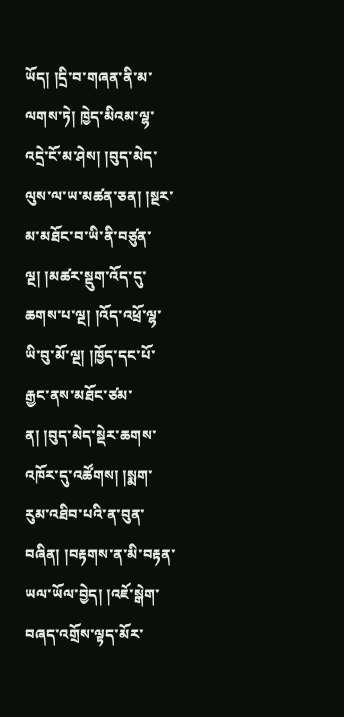ཡོད། །དྲི་བ་གཞན་ནི་མ་ལགས་ཏེ། ཁྱེད་མིའམ་ལྷ་འདྲེ་ངོ་མ་ཤེས། །བུད་མེད་ལུས་ལ་ཡ་མཚན་ཅན། །སྔར་མ་མཐོང་བ་ཡི་ནི་བཙུན་ལྔ། །མཚར་སྡུག་འོད་དུ་ཆགས་པ་ལྔ། །འོད་འཕྲོ་ལྷ་ཡི་བུ་མོ་ལྔ། །ཁྱོད་དང་པོ་རྒྱང་ནས་མཐོང་ཙམ་ན། །བུད་མེད་སྡེར་ཆགས་འཁོར་དུ་འཚོགས། །སྨག་རུམ་འཐིབ་པའི་ན་བུན་བཞིན། །བརྟགས་ན་མི་བརྟན་ཡལ་ཡོལ་བྱེད། །འཇོ་སྒེག་བཞད་འགྲོས་ལྟད་མོར་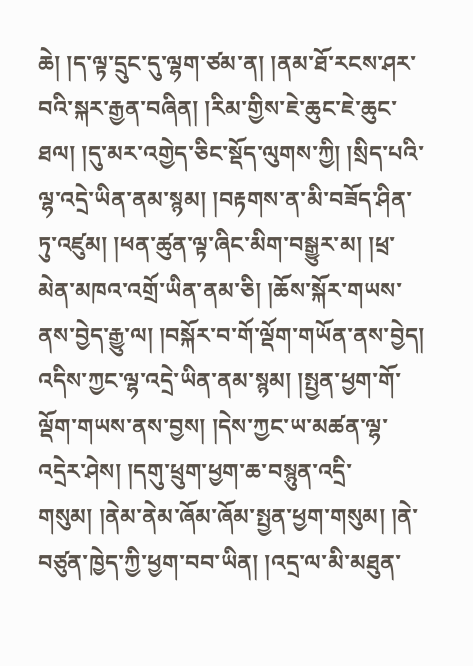ཆེ། །ད་ལྟ་དྲུང་དུ་ལྷག་ཙམ་ན། །ནམ་ཐོ་རངས་ཤར་བའི་སྐར་རྒྱན་བཞིན། །རིམ་གྱིས་ཇེ་ཆུང་ཇེ་ཆུང་ཐལ། །དུ་མར་འགྱེད་ཅིང་སྡོད་ལུགས་ཀྱི། །སྲིད་པའི་ལྷ་འདྲེ་ཡིན་ནམ་སྙམ། །བརྟགས་ན་མི་བཟོད་ཤིན་ཏུ་འཛུམ། །ཕན་ཚུན་ལྟ་ཞིང་མིག་བསྒྱུར་མ། །ཕྲ་མེན་མཁའ་འགྲོ་ཡིན་ནམ་ཅི། །ཆོས་སྐོར་གཡས་ནས་བྱེད་རྒྱུ་ལ། །བསྐོར་བ་གོ་ལྡོག་གཡོན་ནས་བྱེད། འདིས་ཀྱང་ལྷ་འདྲེ་ཡིན་ནམ་སྙམ། །སྤྱན་ཕྱག་གོ་ལྡོག་གཡས་ནས་བྱས། །དེས་ཀྱང་ཡ་མཚན་ལྷ་འདྲེར་ཤེས། །དགུ་ཕྲུག་ཕྱག་ཆ་བསྙུན་འདྲི་གསུམ། །ནེམ་ནེམ་ཞོམ་ཞོམ་སྤྱན་ཕྱག་གསུམ། །ནེ་བཙུན་ཁྱེད་ཀྱི་ཕྱག་བབ་ཡིན། །འདྲ་ལ་མི་མཐུན་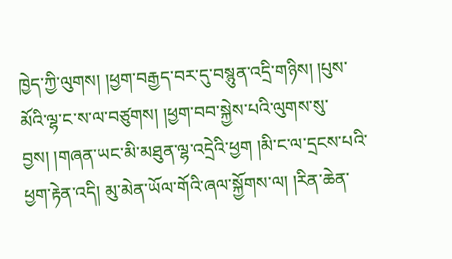ཁྱེད་ཀྱི་ལུགས། །ཕྱག་བརྒྱད་བར་དུ་བསྙུན་འདྲི་གཉིས། །པུས་མོའི་ལྷ་ང་ས་ལ་བཙུགས། །ཕྱག་བབ་སྐྱེས་པའི་ལུགས་སུ་བྱས། །གཞན་ཡང་མི་མཐུན་ལྷ་འདྲེའི་ཕྱག །མི་ང་ལ་དྲངས་པའི་ཕྱག་རྟེན་འདི། མུ་མེན་ཡོལ་གོའི་ཞལ་སྐྱོགས་ལ། །རིན་ཆེན་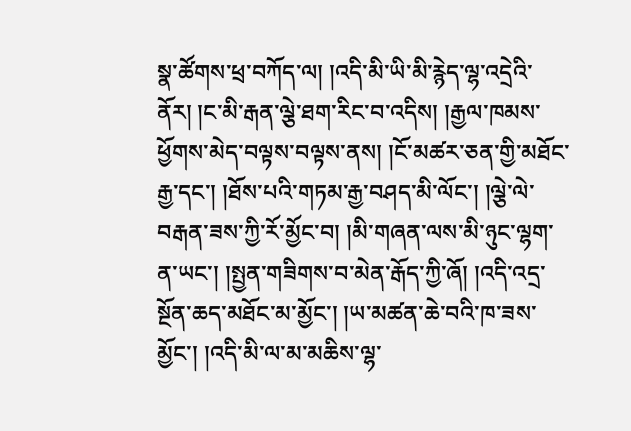སྣ་ཚོགས་ཕྲ་བཀོད་ལ། །འདི་མི་ཡི་མི་རྙེད་ལྷ་འདྲེའི་ནོར། །ང་མི་རྒན་ལྕེ་ཐག་རིང་བ་འདིས། །རྒྱལ་ཁམས་ཕྱོགས་མེད་བལྟས་བལྟས་ནས། །ངོ་མཚར་ཅན་གྱི་མཐོང་རྒྱ་དང་། །ཐོས་པའི་གཏམ་རྒྱ་བཤད་མི་ལོང་། །ལྕེ་ལེ་བརྒན་ཟས་ཀྱི་རོ་མྱོང་བ། །མི་གཞན་ལས་མི་ཉུང་ལྷག་ན་ཡང་། །སྤྱན་གཟིགས་བ་མེན་རྒོད་ཀྱི་ཞོ། །འདི་འདྲ་སྔོན་ཆད་མཐོང་མ་མྱོང་། །ཡ་མཚན་ཆེ་བའི་ཁ་ཟས་མྱོང་། །འདི་མི་ལ་མ་མཆིས་ལྷ་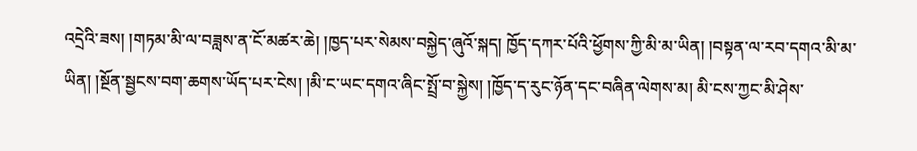འདྲེའི་ཟས། །གཏམ་མི་ལ་བཟླས་ན་ངོ་མཚར་ཆེ། །ཁྱད་པར་སེམས་བསྐྱེད་ཞུའོ་སྐད། ཁྱོད་དཀར་པོའི་ཕྱོགས་ཀྱི་མི་མ་ཡིན། །བསྟན་ལ་རབ་དགའ་མི་མ་ཡིན། །སྔོན་སྦྱངས་བག་ཆགས་ཡོད་པར་ངེས། །མི་ང་ཡང་དགའ་ཞིང་སྤྲོ་བ་སྐྱེས། །ཁྱོད་ད་རུང་ཉོན་དང་བཞིན་ལེགས་མ། མི་ངས་ཀྱང་མི་ཤེས་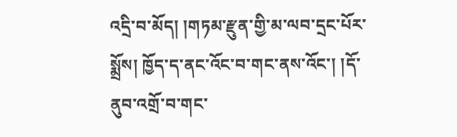འདྲི་བ་མོད། །གཏམ་རྫུན་གྱི་མ་ལབ་དྲང་པོར་སྨྲོས། ཁྱོད་ད་ནང་འོང་བ་གང་ནས་འོང་། །དོ་ནུབ་འགྲོ་བ་གང་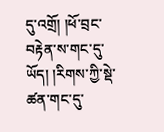དུ་འགྲོ། །ཕོ་བྲང་བརྟེན་ས་གང་དུ་ཡོད། །རིགས་ཀྱི་སྡེ་ཚན་གང་དུ་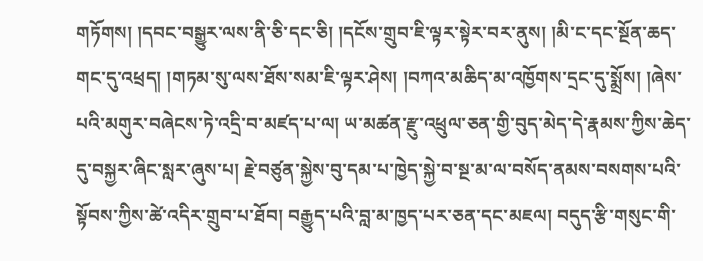གཏོགས། །དབང་བསྒྱུར་ལས་ནི་ཅི་དང་ཅི། །དངོས་གྲུབ་ཇི་ལྟར་སྟེར་བར་ནུས། །མི་ང་དང་སྔོན་ཆད་གང་དུ་འཕྲད། །གཏམ་སུ་ལས་ཐོས་སམ་ཇི་ལྟར་ཤེས། །བཀའ་མཆིད་མ་འཁྱོགས་དྲང་དུ་སྨྲོས། །ཞེས་པའི་མགུར་བཞེངས་ཏེ་འདྲི་བ་མཛད་པ་ལ། ཡ་མཚན་རྫུ་འཕྲུལ་ཅན་གྱི་བུད་མེད་དེ་རྣམས་ཀྱིས་ཆེད་དུ་བསྐྱར་ཞིང་སླར་ཞུས་པ། རྗེ་བཙུན་སྐྱེས་བུ་དམ་པ་ཁྱེད་སྐྱེ་བ་སྔ་མ་ལ་བསོད་ནམས་བསགས་པའི་སྟོབས་ཀྱིས་ཚེ་འདིར་གྲུབ་པ་ཐོབ། བརྒྱུད་པའི་བླ་མ་ཁྱད་པར་ཅན་དང་མཇལ། བདུད་རྩི་གསུང་གི་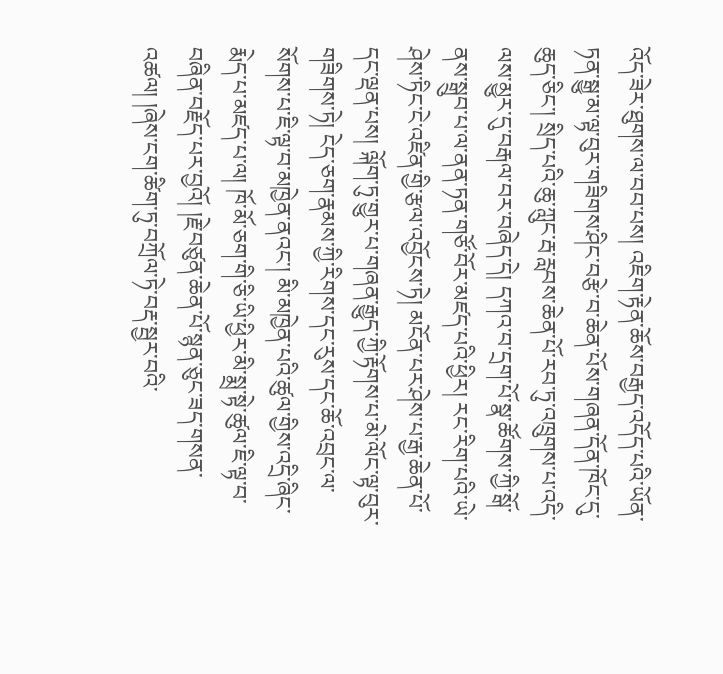འོད་ཟེར་ཐུགས་ལ་བབ་པས། འཇིག་རྟེན་ཆོས་བརྒྱད་འདོད་པའི་ཡོན་ཏན་སྒྱུ་མ་ལྟ་བུར་གཟིགས་ཤིང་བརྩེ་བ་ཆེན་པོས་གཞན་དོན་ཁོང་དུ་ཆུད་ཅིང་། སྲིད་པའི་ཆུ་ཀླུང་རྦ་རླབས་ཆེན་པོ་རབ་ཏུ་འཁྲུགས་པ་འདི་ལས་མྱུར་དུ་བརྒལ་བར་བཞེད་དེ། དཀའ་བ་དྲག་པོ་སྣ་ཚོགས་ཀྱི་སྒོ་ནས་སྒྲུབ་པ་ལ་ནན་ཏན་གཙོ་བོར་མཛད་པའི་ཕྱིར། རང་རིག་པའི་ཡེ་ཤེས་ཏིང་ངེ་འཛིན་གྱི་རྩལ་འབྱོངས་ཏེ། མངོན་པར་ཤེས་པ་རྒྱ་ཆེན་པོ་དང་ལྡན་པས། ལྐོག་ཏུ་གྱུར་པ་གཞན་རྒྱུད་ཀྱི་རྟོགས་པ་མེ་ལོང་ལྟ་བུར་གཟིགས་ཏེ། ངེད་ཅག་རྣམས་ཀྱི་རིགས་དང་རུས་དང་ཆོ་འབྲང་ལ་སོགས་པ་ཇི་ལྟ་བ་མཁྱེན་ནའང་། མི་མཁྱེན་པའི་ཚུལ་གྱིས་འདྲི་ཞིང་རྨེད་པ་མཛད་པ་ལ། ཁོ་མོ་ཅག་གི་ཅི་ཡི་ཕྱིར་མི་སྨྲ་སྟེ་ཚུལ་ཇི་ལྟ་བ་བཞིན་བརྗོད་པར་བྱའོ། །རྗེ་བཙུན་ཆེན་པོ་སྙན་ཅུང་ཟད་གསན་འཚལ། །ཞེས་ངག་ཚིག་ཏུ་བཀྲོལ་ཏེ་བརྡ་སྦྱར་བའི་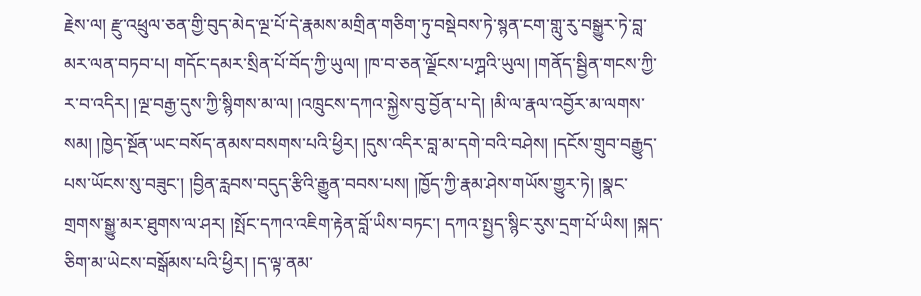རྗེས་ལ། རྫུ་འཕྲུལ་ཅན་གྱི་བུད་མེད་ལྔ་པོ་དེ་རྣམས་མགྲིན་གཅིག་ཏུ་བསྡེབས་ཏེ་སྙན་ངག་གླུ་རུ་བསྒྱུར་ཏེ་བླ་མར་ལན་བཏབ་པ། གདོང་དམར་སྲིན་པོ་བོད་ཀྱི་ཡུལ། །ཁ་བ་ཅན་ལྗོངས་པཀྴའི་ཡུལ། །གནོད་སྦྱིན་གངས་ཀྱི་ར་བ་འདིར། །ལྔ་བརྒྱ་དུས་ཀྱི་སྙིགས་མ་ལ། །འཁྲུངས་དཀའ་སྐྱེས་བུ་བྱོན་པ་དེ། །མི་ལ་རྣལ་འབྱོར་མ་ལགས་སམ། །ཁྱེད་སྔོན་ཡང་བསོད་ནམས་བསགས་པའི་ཕྱིར། །དུས་འདིར་བླ་མ་དགེ་བའི་བཤེས། །དངོས་གྲུབ་བརྒྱུད་པས་ཡོངས་སུ་བཟུང་། །བྱིན་རླབས་བདུད་རྩིའི་རྒྱུན་བབས་པས། །ཁྱོད་ཀྱི་རྣམ་ཤེས་གཡོས་གྱུར་ཏེ། །སྣང་གྲགས་སྒྱུ་མར་ཐུགས་ལ་ཤར། །སྤོང་དཀའ་འཇིག་རྟེན་བློ་ཡིས་བཏང་། དཀའ་སྤྱད་སྙིང་རུས་དྲག་པོ་ཡིས། །སྐད་ཅིག་མ་ཡེངས་བསྒོམས་པའི་ཕྱིར། །ད་ལྟ་ནམ་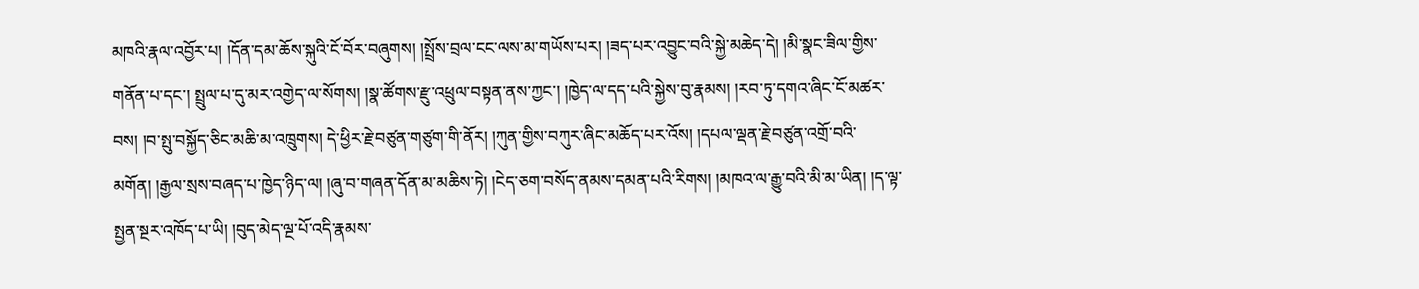མཁའི་རྣལ་འབྱོར་པ། །དོན་དམ་ཆོས་སྐུའི་ངོ་བོར་བཞུགས། །སྤྲོས་བྲལ་ངང་ལས་མ་གཡོས་པར། །ཟད་པར་འབྱུང་བའི་སྐྱེ་མཆེད་དེ། །མི་སྣང་ཟིལ་གྱིས་གནོན་པ་དང་། སྤྲུལ་པ་དུ་མར་འགྱེད་ལ་སོགས། །སྣ་ཚོགས་རྫུ་འཕྲུལ་བསྟན་ནས་ཀྱང་། །ཁྱེད་ལ་དད་པའི་སྐྱེས་བུ་རྣམས། །རབ་ཏུ་དགའ་ཞིང་ངོ་མཚར་བས། །བ་སྤུ་བསྐྱོད་ཅིང་མཆི་མ་འཁྲུགས། དེ་ཕྱིར་རྗེ་བཙུན་གཙུག་གི་ནོར། །ཀུན་གྱིས་བཀུར་ཞིང་མཆོད་པར་འོས། །དཔལ་ལྡན་རྗེ་བཙུན་འགྲོ་བའི་མགོན། །རྒྱལ་སྲས་བཞད་པ་ཁྱེད་ཉིད་ལ། །ཞུ་བ་གཞན་དོན་མ་མཆིས་ཏེ། །ངེད་ཅག་བསོད་ནམས་དམན་པའི་རིགས། །མཁའ་ལ་རྒྱུ་བའི་མི་མ་ཡིན། །ད་ལྟ་སྤྱན་སྔར་འཁོད་པ་ཡི། །བུད་མེད་ལྔ་པོ་འདི་རྣམས་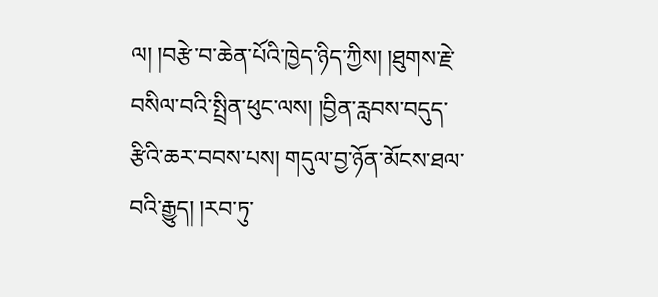ལ། །བརྩེ་བ་ཆེན་པོའི་ཁྱེད་ཉིད་ཀྱིས། །ཐུགས་རྗེ་བསིལ་བའི་སྤྲིན་ཕུང་ལས། །བྱིན་རླབས་བདུད་རྩིའི་ཆར་བབས་པས། གདུལ་བྱ་ཉོན་མོངས་ཐལ་བའི་རྒྱུད། །རབ་ཏུ་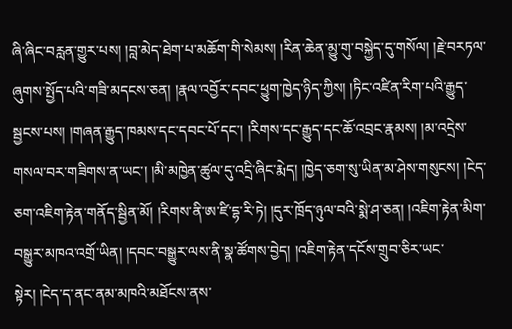ཞི་ཞིང་བརླན་གྱུར་པས། །བླ་མེད་ཐེག་པ་མཆོག་གི་སེམས། །རིན་ཆེན་མྱུ་གུ་བསྐྱེད་དུ་གསོལ། །རྗེ་བརཏལ་ཞུགས་སྤྱོད་པའི་གཟི་མདངས་ཅན། །རྣལ་འབྱོར་དབང་ཕྱུག་ཁྱེད་ཉིད་ཀྱིས། །ཏིང་འཛིན་རིག་པའི་རྒྱུད་སྦྱངས་པས། །གཞན་རྒྱུད་ཁམས་དང་དབང་པོ་དང་། །རིགས་དང་རྒྱུད་དང་ཆོ་འབྲང་རྣམས། །མ་འདྲེས་གསལ་བར་གཟིགས་ན་ཡང་། །མི་མཁྱེན་ཚུལ་དུ་འདྲི་ཞིང་རྨེད། །ཁྱེད་ཅག་སུ་ཡིན་མ་ཤེས་གསུངས། །ངེད་ཅག་འཇིག་རྟེན་གནོད་སྦྱིན་མོ། །རིགས་ནི་ཨ་ཛི་དྷ་རི་ཏེ། །དུར་ཁྲོད་ཉུལ་བའི་སྨེ་ཤ་ཅན། །འཇིག་རྟེན་མིག་བསྒྱུར་མཁའ་འགྲོ་ཡིན། །དབང་བསྒྱུར་ལས་ནི་སྣ་ཚོགས་བྱེད། །འཇིག་རྟེན་དངོས་གྲུབ་ཅིར་ཡང་སྟེར། །ངེད་ད་ནང་ནམ་མཁའི་མཐོངས་ནས་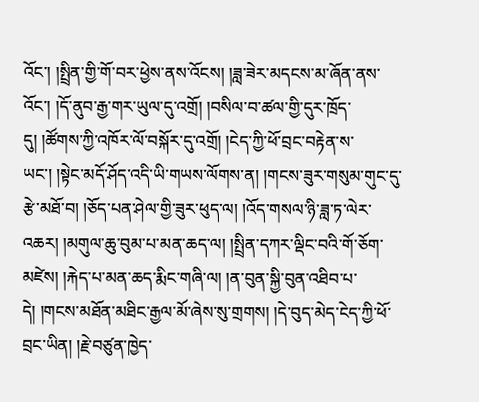འོང་། །སྤྲིན་གྱི་གོ་བར་ཕྱེས་ནས་འོངས། །ཟླ་ཟེར་མདངས་མ་ཞོན་ནས་འོང་། །དོ་ནུབ་རྒྱ་གར་ཡུལ་དུ་འགྲོ། །བསིལ་བ་ཚལ་གྱི་དུར་ཁྲོད་དུ། །ཚོགས་ཀྱི་འཁོར་ལོ་བསྐོར་དུ་འགྲོ། །ངེད་ཀྱི་ཕོ་བྲང་བརྟེན་ས་ཡང་། །སྟེང་མདོ་ཤོད་འདི་ཡི་གཡས་ལོགས་ན། །གངས་ཟུར་གསུམ་གུང་དུ་རྩེ་མཐོ་བ། །ཅོད་པན་ཤེལ་གྱི་ཟུར་ཕུད་ལ། །འོད་གསལ་ཉི་ཟླ་ཏ་ལེར་འཆར། །མགུལ་ཆུ་བུམ་པ་མན་ཆད་ལ། །སྤྲིན་དཀར་ལྡིང་བའི་གོ་ཅོག་མཛེས། །རྐེད་པ་མན་ཆད་རྨིང་གཞི་ལ། །ན་བུན་སྐྱི་བུན་འཐིབ་པ་དེ། །གངས་མཐོན་མཐིང་རྒྱལ་མོ་ཞེས་སུ་གྲགས། །དེ་བུད་མེད་ངེད་ཀྱི་ཕོ་བྲང་ཡིན། །རྗེ་བཙུན་ཁྱེད་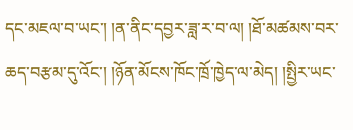དང་མཇལ་བ་ཡང་། །ན་ནིང་དབྱར་ཟླ་ར་བ་ལ། །ཐོ་མཚམས་བར་ཆད་བརྩམ་དུ་འོང་། །ཉོན་མོངས་ཁོང་ཁྲོ་ཁྱེད་ལ་མེད། །སྤྱིར་ཡང་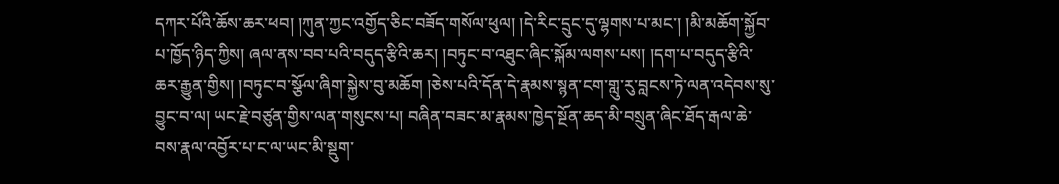དཀར་པོའི་ཆོས་ཆར་ཕབ། །ཀུན་ཀྱང་འགྱོད་ཅིང་བཟོད་གསོལ་ཕུལ། །དེ་རིང་དྲུང་དུ་ལྷགས་པ་མང་། །མི་མཆོག་སྐྱོབ་པ་ཁྱོད་ཉིད་ཀྱིས། ཞལ་ནས་བབ་པའི་བདུད་རྩིའི་ཆར། །བཏུང་བ་འཐུང་ཞིང་སྐོམ་ལགས་པས། །དག་པ་བདུད་རྩིའི་ཆར་རྒྱུན་གྱིས། །བཏུང་བ་སྩོལ་ཞིག་སྐྱེས་བུ་མཆོག །ཅེས་པའི་དོན་དེ་རྣམས་སྙན་ངག་གླུ་རུ་བླངས་ཏེ་ལན་འདེབས་སུ་བྱུང་བ་ལ། ཡང་རྗེ་བཙུན་གྱིས་ལན་གསུངས་པ། བཞིན་བཟང་མ་རྣམས་ཁྱེད་སྔོན་ཆད་མི་བསྲུན་ཞིང་ཐོད་རྒལ་ཆེ་བས་རྣལ་འབྱོར་པ་ང་ལ་ཡང་མི་སྡུག་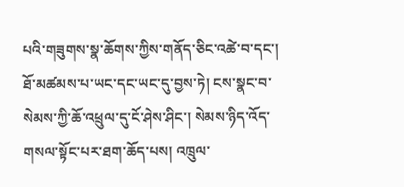པའི་གཟུགས་སྣ་ཆོགས་ཀྱིས་གནོད་ཅིང་འཚེ་བ་དང་། ཐོ་མཚམས་པ་ཡང་དང་ཡང་དུ་བྱས་ཏེ། ངས་སྣང་བ་སེམས་ཀྱི་ཆོ་འཕྲུལ་དུ་ངོ་ཤེས་ཤིང་། སེམས་ཉིད་འོད་གསལ་སྟོང་པར་ཐག་ཆོད་པས། འཁྲུལ་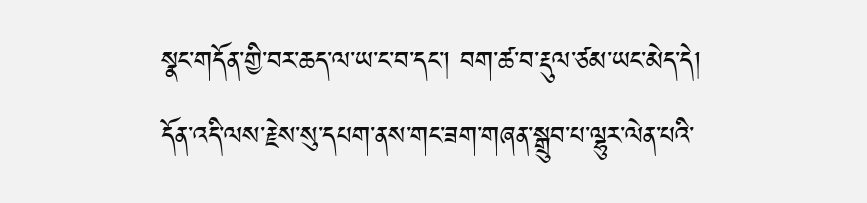སྣང་གདོན་གྱི་བར་ཆད་ལ་ཡ་ང་བ་དང་། བག་ཚ་བ་རྡུལ་ཙམ་ཡང་མེད་དེ། དོན་འདི་ལས་རྗེས་སུ་དཔག་ནས་གང་ཟག་གཞན་སྒྲུབ་པ་ལྷུར་ལེན་པའི་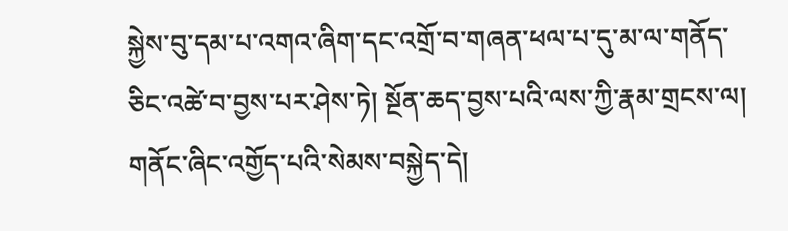སྐྱེས་བུ་དམ་པ་འགའ་ཞིག་དང་འགྲོ་བ་གཞན་ཕལ་པ་དུ་མ་ལ་གནོད་ཅིང་འཚེ་བ་བྱས་པར་ཤེས་ཏེ། སྔོན་ཆད་བྱས་པའི་ལས་ཀྱི་རྣམ་གྲངས་ལ། གནོང་ཞིང་འགྱོད་པའི་སེམས་བསྐྱེད་དེ།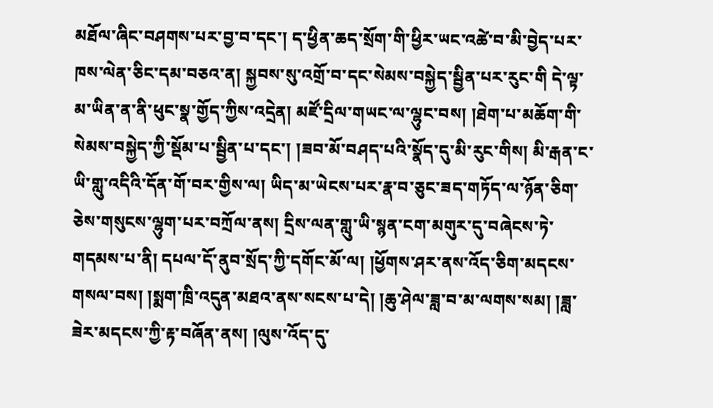མཐོལ་ཞིང་བཤགས་པར་བྱ་བ་དང་། ད་ཕྱིན་ཆད་སྲོག་གི་ཕྱིར་ཡང་འཚེ་བ་མི་བྱེད་པར་ཁས་ལེན་ཅིང་དམ་བཅའ་ན། སྐྱབས་སུ་འགྲོ་བ་དང་སེམས་བསྐྱེད་སྦྱིན་པར་རུང་གི དེ་ལྟ་མ་ཡིན་ན་ནི་ཕུང་སྣ་གྱོད་ཀྱིས་འདྲེན། མཛོ་དྲིལ་གཡང་ལ་ལྷུང་བས། །ཐེག་པ་མཆོག་གི་སེམས་བསྐྱེད་ཀྱི་སྡོམ་པ་སྦྱིན་པ་དང་། །ཟབ་མོ་བཤད་པའི་སྣོད་དུ་མི་རུང་གིས། མི་རྒན་ང་ཡི་གླུ་འདིའི་དོན་གོ་བར་གྱིས་ལ། ཡིད་མ་ཡེངས་པར་རྣ་བ་ཅུང་ཟད་གཏོད་ལ་ཉོན་ཅིག་ཅེས་གསུངས་ལྷུག་པར་བཀྲོལ་ནས། དྲིས་ལན་གླུ་ཡི་སྙན་ངག་མགུར་དུ་བཞེངས་ཏེ་གདམས་པ་ནི། དཔལ་དོ་ནུབ་སྲོད་ཀྱི་དགོང་མོ་ལ། །ཕྱོགས་ཤར་ནས་འོད་ཅིག་མདངས་གསལ་བས། །སྨག་ཁྲི་འདུན་མཐའ་ནས་སངས་པ་དེ། །ཆུ་ཤེལ་ཟླ་བ་མ་ལགས་སམ། །ཟླ་ཟེར་མདངས་ཀྱི་རྟ་བཞོན་ནས། །ལུས་འོད་དུ་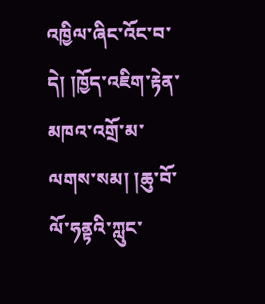འཁྱིལ་ཞིང་འོང་བ་དེ། །ཁྱོད་འཇིག་རྟེན་མཁའ་འགྲོ་མ་ལགས་སམ། །ཆུ་བོ་ལོ་ཧནྟའི་ཀླུང་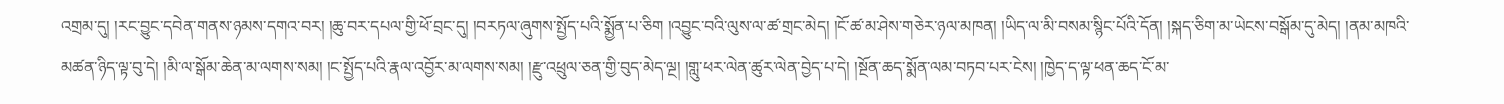འགྲམ་དུ། །རང་བྱུང་དབེན་གནས་ཉམས་དགའ་བར། །ཆུ་བར་དཔལ་གྱི་ཕོ་བྲང་དུ། །བརཏལ་ཞུགས་སྤྱོད་པའི་སྨྱོན་པ་ཅིག །འབྱུང་བའི་ལུས་ལ་ཚ་གྲང་མེད། །ངོ་ཚ་མ་ཤེས་གཅེར་ཉལ་མཁན། །ཡིད་ལ་མི་བསམ་སྙིང་པོའི་དོན། །སྐད་ཅིག་མ་ཡེངས་བསྒོམ་དུ་མེད། །ནམ་མཁའི་མཚན་ཉིད་ལྟ་བུ་དེ། །མི་ལ་སྒོམ་ཆེན་མ་ལགས་སམ། །ང་སྤྱོད་པའི་རྣལ་འབྱོར་མ་ལགས་སམ། །རྫུ་འཕྲུལ་ཅན་གྱི་བུད་མེད་ལྔ། །གླུ་ཕར་ལེན་ཚུར་ལེན་བྱེད་པ་དེ། །སྔོན་ཆད་སྨོན་ལམ་བཏབ་པར་ངེས། །ཁྱེད་ད་ལྟ་ཕན་ཆད་ངོ་མ་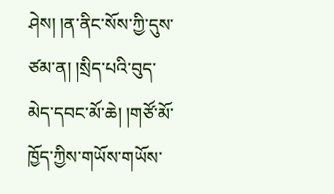ཤེས། །ན་ནིང་སོས་ཀྱི་དུས་ཙམ་ན། །སྲིད་པའི་བུད་མེད་དབང་མོ་ཆེ། །གཙོ་མོ་ཁྱོད་ཀྱིས་གཡོས་གཡོས་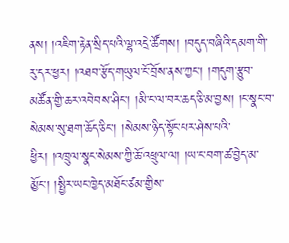ནས། །འཇིག་རྟེན་སྲིད་པའི་ལྷ་འདྲེ་ཚོགས། །བདུད་བཞིའི་དམག་གི་རུ་དར་ཕྱར། །འཐབ་རྩོད་གཡུལ་ངོ་བྲོས་ནས་ཀྱང་། །གདུག་རྩུབ་མཚོན་གྱི་ཆར་འབེབས་ཤིང་། །མི་ང་ལ་བར་ཆད་ཅི་མ་བྱས། །ང་སྣང་བ་སེམས་སུ་ཐག་ཆོད་ཅིང་། །སེམས་ཉིད་སྟོང་པར་ཤེས་པའི་ཕྱིར། །འཁྲུལ་སྣང་སེམས་ཀྱི་ཆོ་འཕྲུལ་ལ། །ཡ་ང་བག་ཚ་བྱེད་མ་མྱོང་། །སྤྱིར་ཡང་ཁྱེད་མཐོང་ཙམ་གྱིས་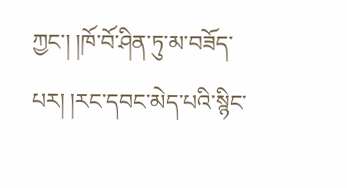ཀྱང་། །ཁོ་བོ་ཤིན་ཏུ་མ་བཟོད་པར། །རང་དབང་མེད་པའི་སྙིང་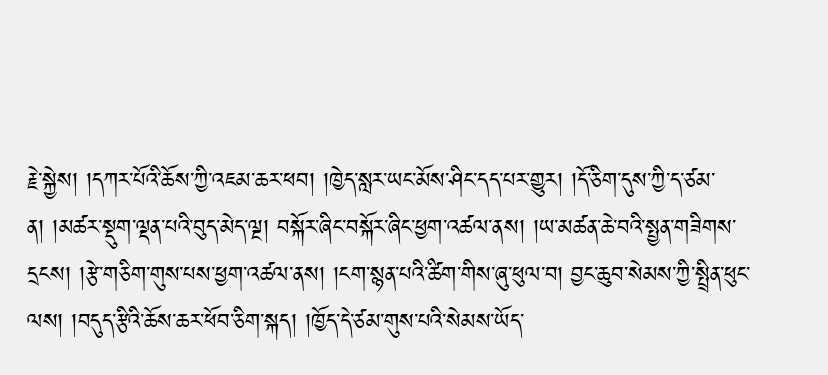རྗེ་སྐྱེས། །དཀར་པོའི་ཆོས་ཀྱི་འཇམ་ཆར་ཕབ། །ཁྱེད་སླར་ཡང་མོས་ཤིང་དད་པར་གྱུར། །དོ་ཅིག་དུས་ཀྱི་ད་ཙམ་ན། །མཚར་སྡུག་ལྡན་པའི་བུད་མེད་ལྔ། བསྐོར་ཞིང་བསྐོར་ཞིང་ཕྱག་འཚལ་ནས། །ཡ་མཚན་ཆེ་བའི་སྤྱན་གཟིགས་དྲངས། །རྩེ་གཅིག་གུས་པས་ཕྱག་འཚལ་ནས། །ངག་སྙན་པའི་ཚིག་གིས་ཞུ་ཕུལ་བ། བྱང་ཆུབ་སེམས་ཀྱི་སྤྲིན་ཕུང་ལས། །བདུད་རྩིའི་ཆོས་ཆར་ཕོབ་ཅིག་སྐད། །ཁྱོད་དེ་ཙམ་གུས་པའི་སེམས་ཡོད་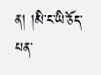ན། །མི་ང་ཡི་ཅོད་པན་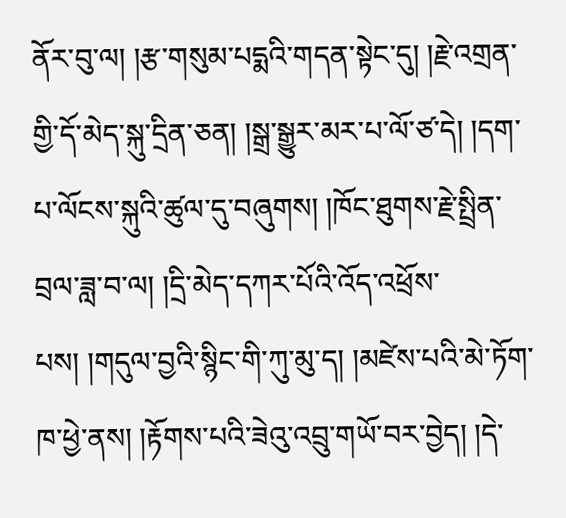ནོར་བུ་ལ། །རྩ་གསུམ་པདྨའི་གདན་སྟེང་དུ། །རྗེ་འགྲན་གྱི་དོ་མེད་སྐུ་དྲིན་ཅན། །སྒྲ་སྒྱུར་མར་པ་ལོ་ཙ་དེ། །དག་པ་ལོངས་སྐུའི་ཚུལ་དུ་བཞུགས། །ཁོང་ཐུགས་རྗེ་སྤྲིན་བྲལ་ཟླ་བ་ལ། །དྲི་མེད་དཀར་པོའི་འོད་འཕྲོས་པས། །གདུལ་བྱའི་སྙིང་གི་ཀུ་མུ་ད། །མཛེས་པའི་མེ་ཏོག་ཁ་ཕྱེ་ནས། །རྟོགས་པའི་ཟེའུ་འབྲུ་གཡོ་བར་བྱེད། །དེ་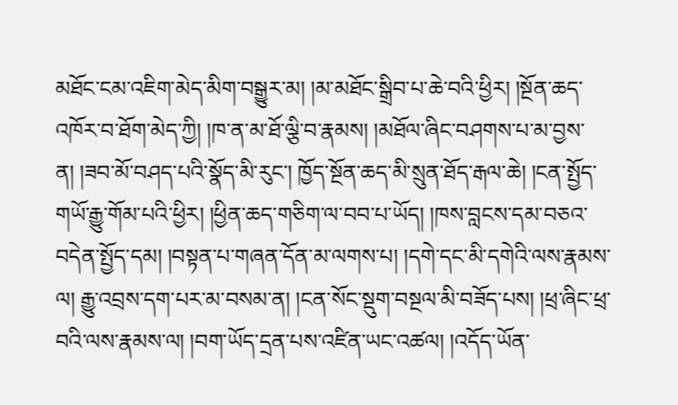མཐོང་ངམ་འཇིག་མེད་མིག་བསྒྱུར་མ། །མ་མཐོང་སྒྲིབ་པ་ཆེ་བའི་ཕྱིར། །སྔོན་ཆད་འཁོར་བ་ཐོག་མེད་ཀྱི། །ཁ་ན་མ་ཐོ་ལྕི་བ་རྣམས། །མཐོལ་ཞིང་བཤགས་པ་མ་བྱས་ན། །ཟབ་མོ་བཤད་པའི་སྣོད་མི་རུང་། ཁྱོད་སྔོན་ཆད་མི་སྲུན་ཐོད་རྒལ་ཆེ། །ངན་སྤྱོད་གཡོ་རྒྱུ་གོམ་པའི་ཕྱིར། །ཕྱིན་ཆད་གཅིག་ལ་བབ་པ་ཡོད། །ཁས་བླངས་དམ་བཅའ་བདེན་སྤྱོད་དམ། །བསྟན་པ་གཞན་དོན་མ་ལགས་པ། །དགེ་དང་མི་དགེའི་ལས་རྣམས་ལ། རྒྱུ་འབྲས་དག་པར་མ་བསམ་ན། །ངན་སོང་སྡུག་བསྔལ་མི་བཟོད་པས། །ཕྲ་ཞིང་ཕྲ་བའི་ལས་རྣམས་ལ། །བག་ཡོད་དྲན་པས་འཛིན་ཡང་འཚལ། །འདོད་ཡོན་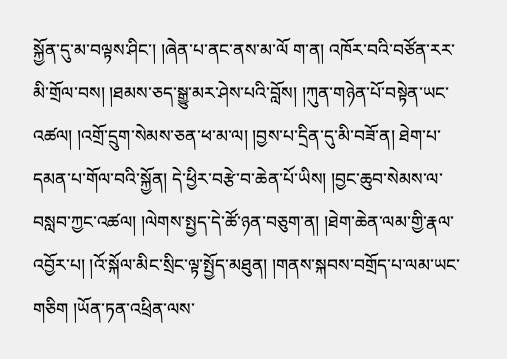སྐྱོན་དུ་མ་བལྟས་ཤིང་། །ཞེན་པ་ནང་ནས་མ་ལོ ག་ན། འཁོར་བའི་བཙོན་རར་མི་གྲོལ་བས། །ཐམས་ཅད་སྒྱུ་མར་ཤེས་པའི་བློས། །ཀུན་གཉེན་པོ་བསྟེན་ཡང་འཚལ། །འགྲོ་དྲུག་སེམས་ཅན་ཕ་མ་ལ། །བྱས་པ་དྲིན་དུ་མི་བཟོ་ན། ཐེག་པ་དམན་པ་གོལ་བའི་སྐྱོན། དེ་ཕྱིར་བརྩེ་བ་ཆེན་པོ་ཡིས། །བྱང་ཆུབ་སེམས་ལ་བསླབ་ཀྱང་འཚལ། །ལེགས་སྤྱད་དེ་ཚོ་ཉན་བཅུག་ན། །ཐེག་ཆེན་ལམ་གྱི་རྣལ་འབྱོར་པ། །འོ་སྐོལ་མིང་སྲིང་ལྟ་སྤྱོད་མཐུན། །གནས་སྐབས་བགྲོད་པ་ལམ་ཡང་གཅིག །ཡོན་ཏན་འཕྲིན་ལས་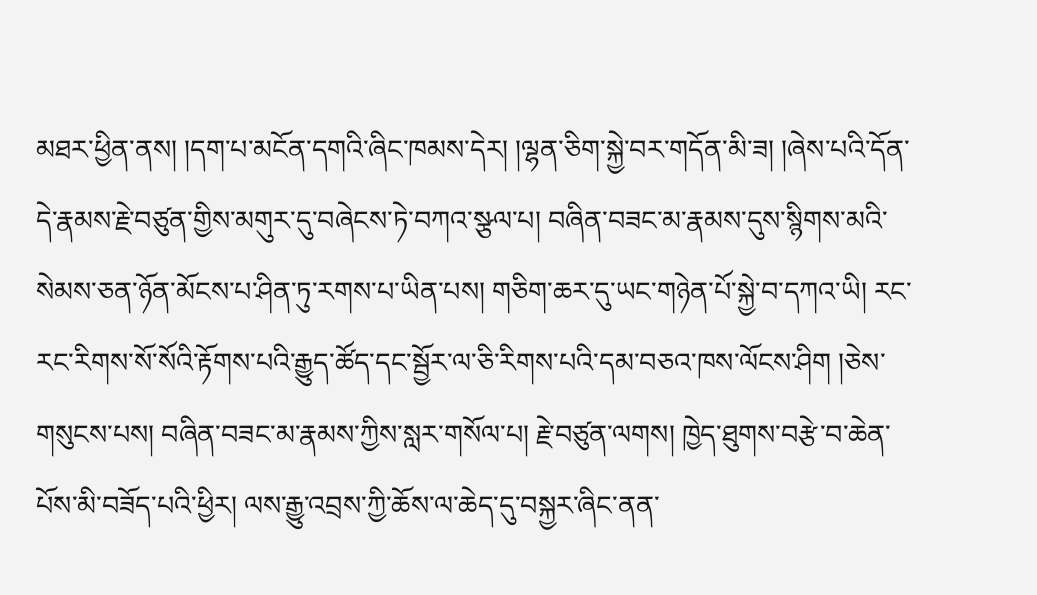མཐར་ཕྱིན་ནས། །དག་པ་མངོན་དགའི་ཞིང་ཁམས་དེར། །ལྷན་ཅིག་སྐྱེ་བར་གདོན་མི་ཟ། །ཞེས་པའི་དོན་དེ་རྣམས་རྗེ་བཙུན་གྱིས་མགུར་དུ་བཞེངས་ཏེ་བཀའ་སྩལ་པ། བཞིན་བཟང་མ་རྣམས་དུས་སྙིགས་མའི་སེམས་ཅན་ཉོན་མོངས་པ་ཤིན་ཏུ་རགས་པ་ཡིན་པས། གཅིག་ཆར་དུ་ཡང་གཉེན་པོ་སྐྱེ་བ་དཀའ་ཡི། རང་རང་རིགས་སོ་སོའི་རྟོགས་པའི་རྒྱུད་ཚོད་དང་སྦྱོར་ལ་ཅི་རིགས་པའི་དམ་བཅའ་ཁས་ལོངས་ཤིག །ཅེས་གསུངས་པས། བཞིན་བཟང་མ་རྣམས་ཀྱིས་སླར་གསོལ་པ། རྗེ་བཙུན་ལགས། ཁྱེད་ཐུགས་བརྩེ་བ་ཆེན་པོས་མི་བཟོད་པའི་ཕྱིར། ལས་རྒྱུ་འབྲས་ཀྱི་ཆོས་ལ་ཆེད་དུ་བསྐྱར་ཞིང་ནན་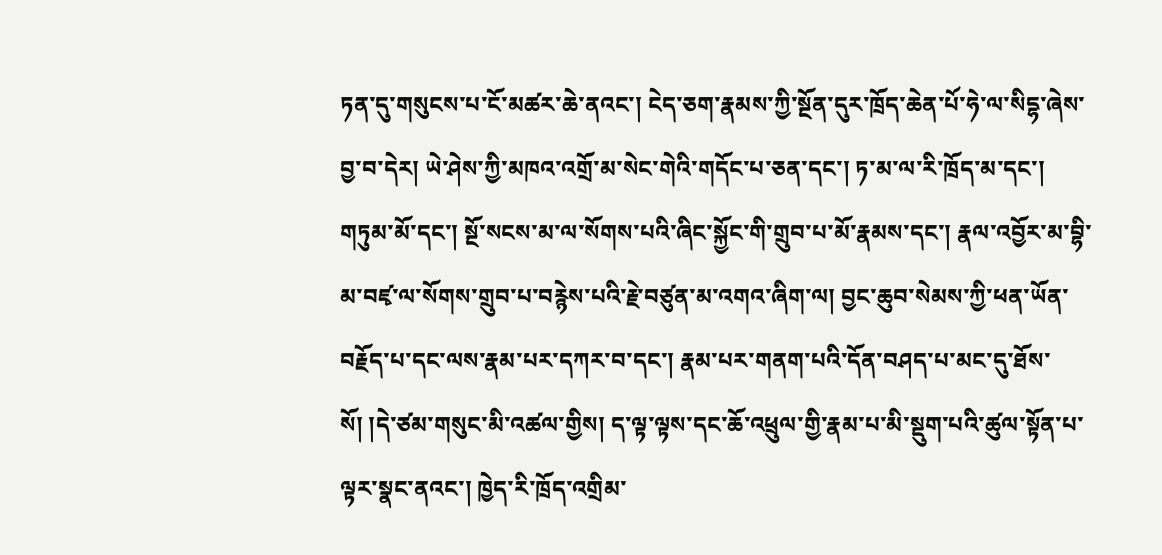ཏན་དུ་གསུངས་པ་ངོ་མཚར་ཆེ་ནའང་། ངེད་ཅག་རྣམས་ཀྱི་སྔོན་དུར་ཁྲོད་ཆེན་པོ་ཧེ་ལ་སིདྷ་ཞེས་བྱ་བ་དེར། ཡེ་ཤེས་ཀྱི་མཁའ་འགྲོ་མ་སེང་གེའི་གདོང་པ་ཅན་དང་། ཏ་མ་ལ་རི་ཁྲོད་མ་དང་། གཏུམ་མོ་དང་། སྔོ་སངས་མ་ལ་སོགས་པའི་ཞིང་སྐྱོང་གི་གྲུབ་པ་མོ་རྣམས་དང་། རྣལ་འབྱོར་མ་བྷི་མ་བཛྭ་ལ་སོགས་གྲུབ་པ་བརྙེས་པའི་རྗེ་བཙུན་མ་འགའ་ཞིག་ལ། བྱང་ཆུབ་སེམས་ཀྱི་ཕན་ཡོན་བརྗོད་པ་དང་ལས་རྣམ་པར་དཀར་བ་དང་། རྣམ་པར་གནག་པའི་དོན་བཤད་པ་མང་དུ་ཐོས་སོ། །དེ་ཙམ་གསུང་མི་འཚལ་གྱིས། ད་ལྟ་ལྟས་དང་ཆོ་འཕྲུལ་གྱི་རྣམ་པ་མི་སྡུག་པའི་ཚུལ་སྟོན་པ་ལྟར་སྣང་ནའང་། ཁྱེད་རི་ཁྲོད་འགྲིམ་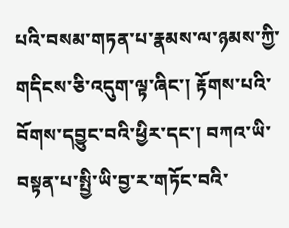པའི་བསམ་གཏན་པ་རྣམས་ལ་ཉམས་ཀྱི་གདིངས་ཅི་འདུག་ལྟ་ཞིང་། རྟོགས་པའི་བོགས་དབྱུང་བའི་ཕྱིར་དང་། བཀའ་ཡི་བསྟན་པ་སྤྱི་ཡི་བྱ་ར་གཏོང་བའི་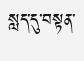སླད་དུ་བསྟན་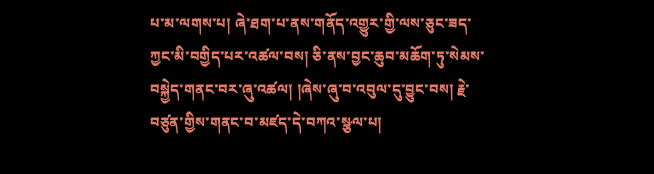པ་མ་ལགས་པ། ཞེ་ཐག་པ་ནས་གནོད་འགྱུར་གྱི་ལས་ཅུང་ཟད་ཀྱང་མི་བགྱིད་པར་འཚལ་བས། ཅི་ནས་བྱང་ཆུབ་མཆོག་ཏུ་སེམས་བསྐྱེད་གནང་བར་ཞུ་འཚལ། །ཞེས་ཞུ་བ་འབུལ་དུ་བྱུང་བས། རྗེ་བཙུན་གྱིས་གནང་བ་མཛད་དེ་བཀའ་སྩལ་པ།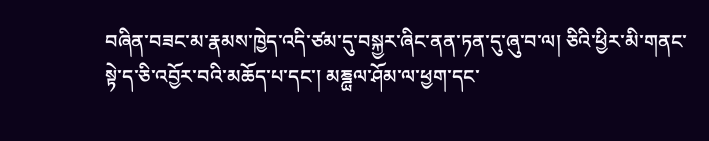བཞིན་བཟང་མ་རྣམས་ཁྱེད་འདི་ཙམ་དུ་བསྐྱར་ཞིང་ནན་ཏན་དུ་ཞུ་བ་ལ། ཅིའི་ཕྱིར་མི་གནང་སྟེ་ད་ཅི་འབྱོར་བའི་མཆོད་པ་དང་། མཎྜྻལ་ཤོམ་ལ་ཕྱག་དང་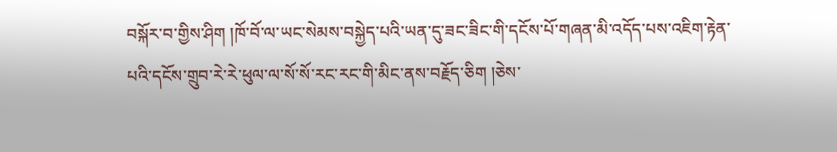བསྐོར་བ་གྱིས་ཤིག །ཁོ་བོ་ལ་ཡང་སེམས་བསྐྱེད་པའི་ཡན་དུ་ཟང་ཟིང་གི་དངོས་པོ་གཞན་མི་འདོད་པས་འཇིག་རྟེན་པའི་དངོས་གྲུབ་རེ་རེ་ཕུལ་ལ་སོ་སོ་རང་རང་གི་མིང་ནས་བརྗོད་ཅིག །ཅེས་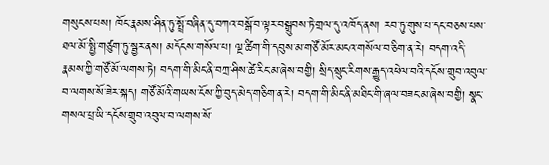གསུངས་པས། ཁོང་རྣམས་ཤིན་ཏུ་སྤྲོ་བཞིན་དུ་བཀའ་བསྒོ་བ་ལྟར་བསྒྲུབས་ཏེ་གྲལ་དུ་འཁོད་ནས། རབ་ཏུ་གུས་པ་དང་བཅས་པས་ཐལ་མོ་སྤྱི་གཙུག་ཏུ་སྦྱར་ནས། མདོངས་གསོལ་པ། ལྔ་ཚིག་གི་དབུས་མ་གཙོ་མོར་མངའ་གསོལ་བ་ཅིག་ན་རེ། བདག་འདི་རྣམས་ཀྱི་གཙོ་མོ་ལགས་ཏེ། བདག་གི་མིང་ནི་བཀྲ་ཤིས་ཚེ་རིང་མ་ཞེས་བགྱི། སྲིད་སྲུང་རིགས་རྒྱུད་འཕེལ་བའི་དངོས་གྲུབ་འབུལ་བ་ལགས་སོ་ཟེར་སྐད། གཙོ་མོའི་གཡས་ངོས་ཀྱི་བུད་མེད་གཅིག་ན་རེ། བདག་གི་མིང་ནི་མཐིང་གི་ཞལ་བཟང་མ་ཞེས་བགྱི། སྣང་གསལ་པྲ་ཡི་དངོས་གྲུབ་འབུལ་བ་ལགས་སོ་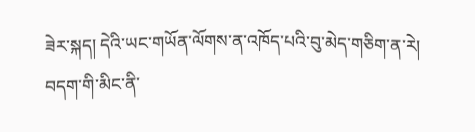ཟེར་སྐད། དེའི་ཡང་གཡོན་ལོགས་ན་འཁོད་པའི་བུ་མེད་གཅིག་ན་རེ། བདག་གི་མིང་ནི་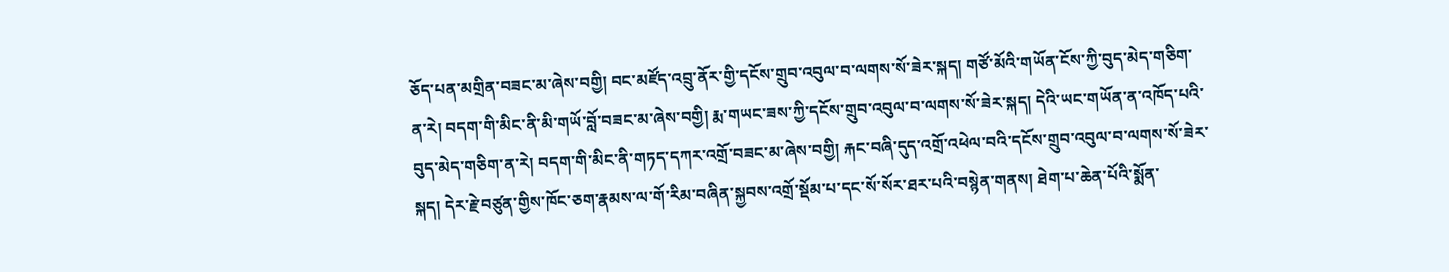ཅོད་པན་མགྲིན་བཟང་མ་ཞེས་བགྱི། བང་མཛོད་འབྲུ་ནོར་གྱི་དངོས་གྲུབ་འབུལ་བ་ལགས་སོ་ཟེར་སྐད། གཙོ་མོའི་གཡོན་ངོས་ཀྱི་བུད་མེད་གཅིག་ན་རེ། བདག་གི་མིང་ནི་མི་གཡོ་བློ་བཟང་མ་ཞེས་བགྱི། རྨ་གཡང་ཟས་ཀྱི་དངོས་གྲུབ་འབུལ་བ་ལགས་སོ་ཟེར་སྐད། དེའི་ཡང་གཡོན་ན་འཁོད་པའི་བུད་མེད་གཅིག་ན་རེ། བདག་གི་མིང་ནི་གཏད་དཀར་འགྲོ་བཟང་མ་ཞེས་བགྱི། རྐང་བཞི་དུད་འགྲོ་འཕེལ་བའི་དངོས་གྲུབ་འབུལ་བ་ལགས་སོ་ཟེར་སྐད། དེར་རྗེ་བཙུན་གྱིས་ཁོང་ཅག་རྣམས་ལ་གོ་རིམ་བཞིན་སྐྱབས་འགྲོ་སྡོམ་པ་དང་སོ་སོར་ཐར་པའི་བསྙེན་གནས། ཐེག་པ་ཆེན་པོའི་སྨོན་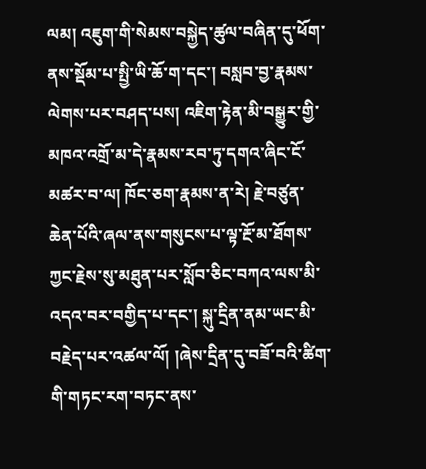ལམ། འཇུག་གི་སེམས་བསྐྱེད་ཚུལ་བཞིན་དུ་ཕོག་ནས་སྡོམ་པ་སྤྱི་ཡི་ཆོ་ག་དང་། བསླབ་བྱ་རྣམས་ལེགས་པར་བཤད་པས། འཇིག་རྟེན་མི་བསྒྱུར་གྱི་མཁའ་འགྲོ་མ་དེ་རྣམས་རབ་ཏུ་དགའ་ཞིང་ངོ་མཚར་བ་ལ། ཁོང་ཅག་རྣམས་ན་རེ། རྗེ་བཙུན་ཆེན་པོའི་ཞལ་ནས་གསུངས་པ་ལྟ་རྔོ་མ་ཐོགས་ཀྱང་རྗེས་སུ་མཐུན་པར་སློབ་ཅིང་བཀའ་ལས་མི་འདའ་བར་བགྱིད་པ་དང་། སྐུ་དྲིན་ནམ་ཡང་མི་བརྗེད་པར་འཚལ་ལོ། །ཞེས་དྲིན་དུ་བཟོ་བའི་ཚིག་གི་གཏང་རག་བཏང་ནས་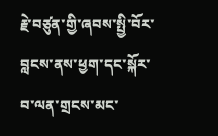རྗེ་བཙུན་གྱི་ཞབས་སྤྱི་བོར་བླངས་ནས་ཕྱག་དང་སྐོར་བ་ལན་གྲངས་མང་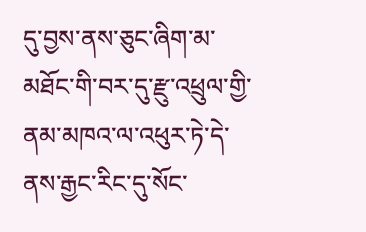དུ་བྱས་ནས་ཅུང་ཞིག་མ་མཐོང་གི་བར་དུ་རྫུ་འཕྲུལ་གྱི་ནམ་མཁའ་ལ་འཕུར་ཏེ་དེ་ནས་རྒྱང་རིང་དུ་སོང་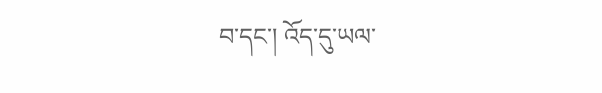བ་དང་། འོད་དུ་ཡལ་